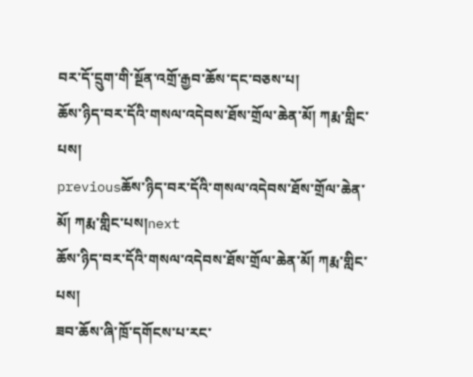བར་དོ་དྲུག་གི་སྔོན་འགྲོ་རྒྱབ་ཆོས་དང་བཅས་པ།
ཆོས་ཉིད་བར་དོའི་གསལ་འདེབས་ཐོས་གྲོལ་ཆེན་མོ། ཀརྨ་གླིང་པས།
previousཆོས་ཉིད་བར་དོའི་གསལ་འདེབས་ཐོས་གྲོལ་ཆེན་མོ། ཀརྨ་གླིང་པས།next
ཆོས་ཉིད་བར་དོའི་གསལ་འདེབས་ཐོས་གྲོལ་ཆེན་མོ། ཀརྨ་གླིང་པས།
ཟབ་ཆོས་ཞི་ཁྲོ་དགོངས་པ་རང་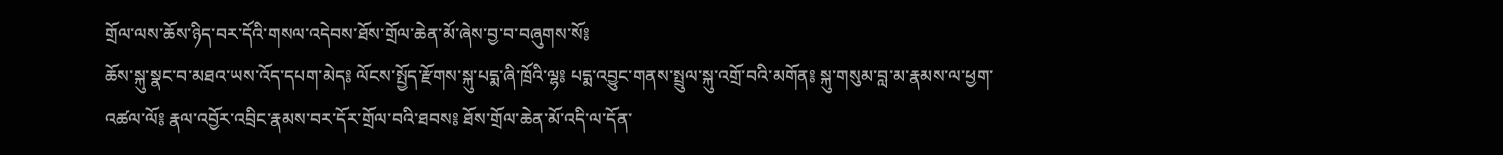གྲོལ་ལས་ཆོས་ཉིད་བར་དོའི་གསལ་འདེབས་ཐོས་གྲོལ་ཆེན་མོ་ཞེས་བྱ་བ་བཞུགས་སོ༔
ཆོས་སྐུ་སྣང་བ་མཐའ་ཡས་འོད་དཔག་མེད༔ ལོངས་སྤྱོད་རྫོགས་སྐུ་པདྨ་ཞི་ཁྲོའི་ལྷ༔ པདྨ་འབྱུང་གནས་སྤྲུལ་སྐུ་འགྲོ་བའི་མགོན༔ སྐུ་གསུམ་བླ་མ་རྣམས་ལ་ཕྱག་འཚལ་ལོ༔ རྣལ་འབྱོར་འབྲིང་རྣམས་བར་དོར་གྲོལ་བའི་ཐབས༔ ཐོས་གྲོལ་ཆེན་མོ་འདི་ལ་དོན་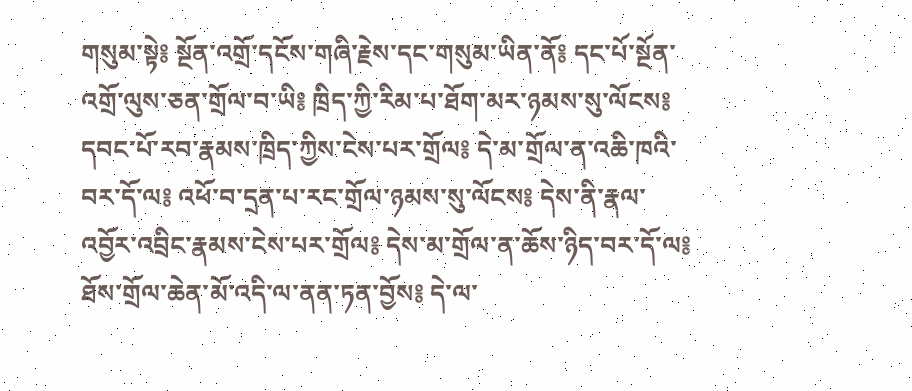གསུམ་སྟེ༔ སྔོན་འགྲོ་དངོས་གཞི་རྗེས་དང་གསུམ་ཡིན་ནོ༔ དང་པོ་སྔོན་འགྲོ་ལུས་ཅན་གྲོལ་བ་ཡི༔ ཁྲིད་ཀྱི་རིམ་པ་ཐོག་མར་ཉམས་སུ་ལོངས༔ དབང་པོ་རབ་རྣམས་ཁྲིད་ཀྱིས་ངེས་པར་གྲོལ༔ དེ་མ་གྲོལ་ན་འཆི་ཁའི་བར་དོ་ལ༔ འཕོ་བ་དྲན་པ་རང་གྲོལ་ཉམས་སུ་ལོངས༔ དེས་ནི་རྣལ་འབྱོར་འབྲིང་རྣམས་ངེས་པར་གྲོལ༔ དེས་མ་གྲོལ་ན་ཆོས་ཉིད་བར་དོ་ལ༔ ཐོས་གྲོལ་ཆེན་མོ་འདི་ལ་ནན་ཏན་བྱོས༔ དེ་ལ་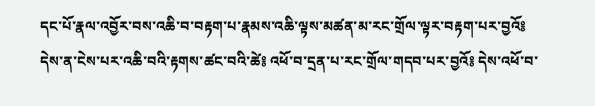དང་པོ་རྣལ་འབྱོར་བས་འཆི་བ་བརྟག་པ་རྣམས་འཆི་ལྟས་མཚན་མ་རང་གྲོལ་ལྟར་བརྟག་པར་བྱའོ༔ དེས་ན་ངེས་པར་འཆི་བའི་རྟགས་ཚང་བའི་ཚེ༔ འཕོ་བ་དྲན་པ་རང་གྲོལ་གདབ་པར་བྱའོ༔ དེས་འཕོ་བ་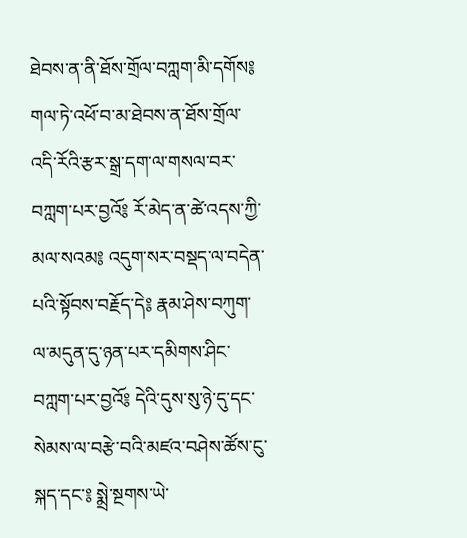ཐེབས་ན་ནི་ཐོས་གྲོལ་བཀླག་མི་དགོས༔ གལ་ཏེ་འཕོ་བ་མ་ཐེབས་ན་ཐོས་གྲོལ་འདི་རོའི་རྩར་སྒྲ་དག་ལ་གསལ་བར་བཀླག་པར་བྱའོ༔ རོ་མེད་ན་ཚེ་འདས་ཀྱི་མལ་སའམ༔ འདུག་སར་བསྡད་ལ་བདེན་པའི་སྟོབས་བརྗོད་དེ༔ རྣམ་ཤེས་བཀུག་ལ་མདུན་དུ་ཉན་པར་དམིགས་ཤིང་བཀླག་པར་བྱའོ༔ དེའི་དུས་སུ་ཉེ་དུ་དང་སེམས་ལ་བརྩེ་བའི་མཛའ་བཤེས་ཚོས་ངུ་སྐད་དང་༔ སྨྲེ་སྔགས་ཡེ་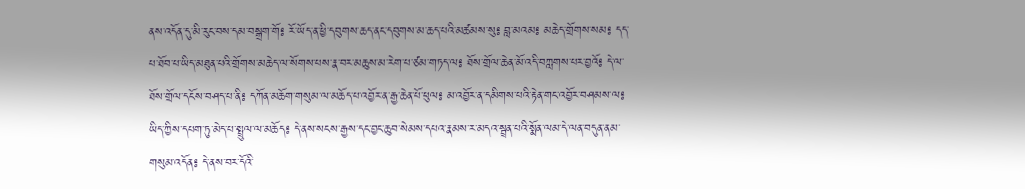ནས་འདོན་དུ་མི་རུང་བས་དམ་བསྒྲག་གོ༔ རོ་ཡོད་ན་ཕྱི་དབུགས་ཆད་ནང་དབུགས་མ་ཆད་པའི་མཚམས་སུ༔ བླ་མའམ༔ མཆེད་གྲོགས་སམ༔ དད་པ་ཐོབ་པ་ཡིད་མཐུན་པའི་གྲོགས་མཆེད་ལ་སོགས་པས་རྣ་བར་མཆུས་མ་རེག་པ་ཙམ་གཏད་ལ༔ ཐོས་གྲོལ་ཆེན་མོ་འདི་བཀླགས་པར་བྱའོ༔ དེ་ལ་ཐོས་གྲོལ་དངོས་བཤད་པ་ནི༔ དཀོན་མཆོག་གསུམ་ལ་མཆོད་པ་འབྱོར་ན་རྒྱ་ཆེན་པོ་ཕུལ༔ མ་འབྱོར་ན་དམིགས་པའི་རྟེན་གང་འབྱོར་བཤམས་ལ༔ ཡིད་ཀྱིས་དཔག་ཏུ་མེད་པ་སྤྲུལ་ལ་མཆོད༔ དེ་ནས་སངས་རྒྱས་དང་བྱང་ཆུབ་སེམས་དཔའ་རྣམས་ར་མདའ་སྦྲན་པའི་སྨོན་ལམ་དེ་ལན་བདུན་ནམ་གསུམ་འདོན༔ དེ་ནས་བར་དོའི་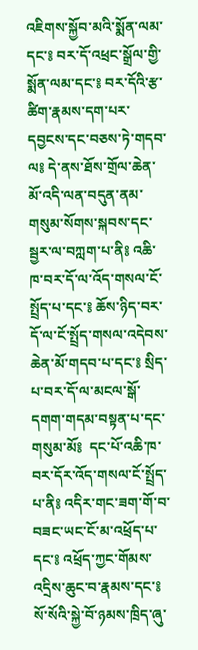འཇིགས་སྐྱོབ་མའི་སྨོན་ལམ་དང་༔ བར་དོ་འཕྲང་སྒྲོལ་གྱི་སྨོན་ལམ་དང་༔ བར་དོའི་རྩ་ཚིག་རྣམས་དག་པར་དབྱངས་དང་བཅས་ཏེ་གདབ་ལ༔ དེ་ནས་ཐོས་གྲོལ་ཆེན་མོ་འདི་ལན་བདུན་ནམ་གསུམ་སོགས་སྐབས་དང་སྦྱར་ལ་བཀླག་པ་ནི༔ འཆི་ཁ་བར་དོ་ལ་འོད་གསལ་ངོ་སྤྲོད་པ་དང་༔ ཆོས་ཉིད་བར་དོ་ལ་ངོ་སྤྲོད་གསལ་འདེབས་ཆེན་མོ་གདབ་པ་དང་༔ སྲིད་པ་བར་དོ་ལ་མངལ་སྒོ་དགག་གདམ་བསྟན་པ་དང་གསུམ་མོ༔  དང་པོ་འཆི་ཁ་བར་དོར་འོད་གསལ་ངོ་སྤྲོད་པ་ནི༔ འདིར་གང་ཟག་གོ་བ་བཟང་ཡང་ངོ་མ་འཕྲོད་པ་དང་༔ འཕྲོད་ཀྱང་གོམས་འདྲིས་ཆུང་བ་རྣམས་དང་༔ སོ་སོའི་སྐྱེ་བོ་ཉམས་ཁྲིད་ཞུ་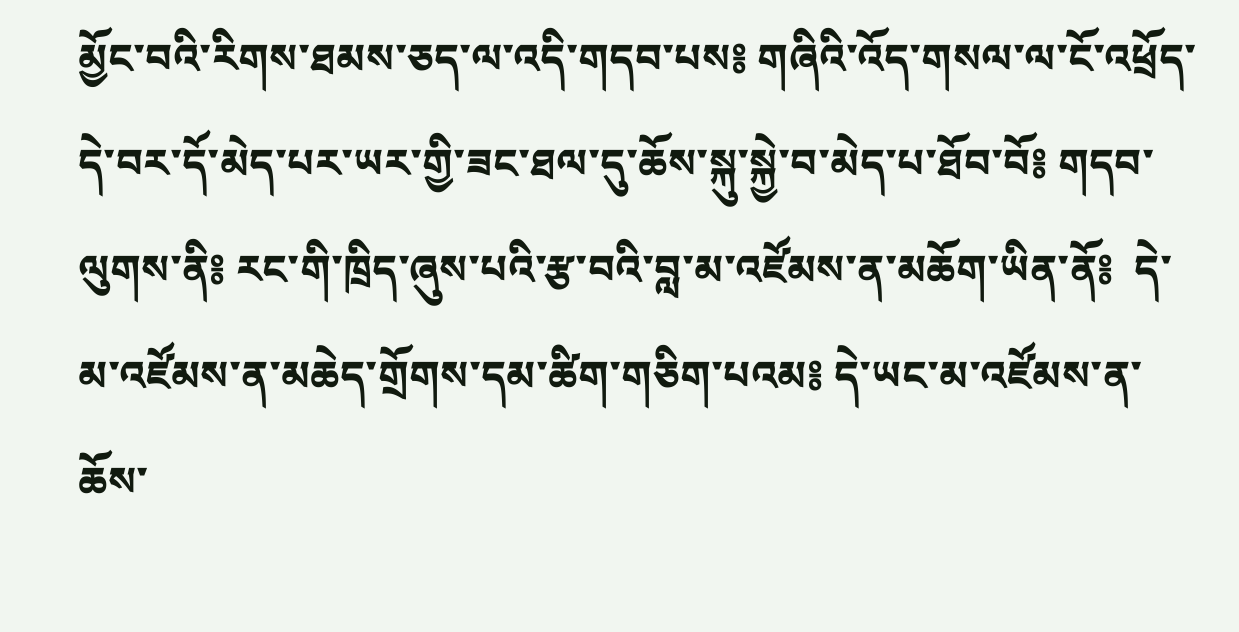མྱོང་བའི་རིགས་ཐམས་ཅད་ལ་འདི་གདབ་པས༔ གཞིའི་འོད་གསལ་ལ་ངོ་འཕྲོད་དེ་བར་དོ་མེད་པར་ཡར་གྱི་ཟང་ཐལ་དུ་ཆོས་སྐུ་སྐྱེ་བ་མེད་པ་ཐོབ་བོ༔ གདབ་ལུགས་ནི༔ རང་གི་ཁྲིད་ཞུས་པའི་རྩ་བའི་བླ་མ་འཛོམས་ན་མཆོག་ཡིན་ནོ༔  དེ་མ་འཛོམས་ན་མཆེད་གྲོགས་དམ་ཚིག་གཅིག་པའམ༔ དེ་ཡང་མ་འཛོམས་ན་ཆོས་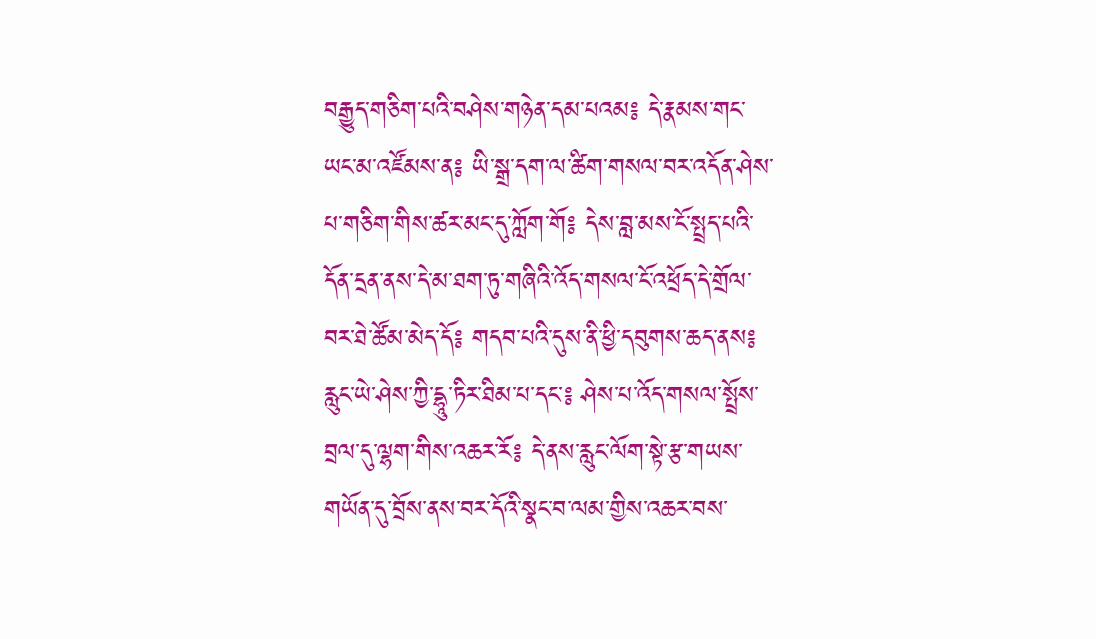བརྒྱུད་གཅིག་པའི་བཤེས་གཉེན་དམ་པའམ༔ དེ་རྣམས་གང་ཡང་མ་འཛོམས་ན༔ ཡི་སྒྲ་དག་ལ་ཚིག་གསལ་བར་འདོན་ཤེས་པ་གཅིག་གིས་ཚར་མང་དུ་ཀློག་གོ༔ དེས་བླ་མས་ངོ་སྤྲད་པའི་དོན་དྲན་ནས་དེ་མ་ཐག་ཏུ་གཞིའི་འོད་གསལ་ངོ་འཕྲོད་དེ་གྲོལ་བར་ཐེ་ཚོམ་མེད་དོ༔ གདབ་པའི་དུས་ནི་ཕྱི་དབུགས་ཆད་ནས༔ རླུང་ཡེ་ཤེས་ཀྱི་དྷཱུ་ཏིར་ཐིམ་པ་དང་༔ ཤེས་པ་འོད་གསལ་སྤྲོས་བྲལ་དུ་ལྷག་གིས་འཆར་རོ༔ དེ་ནས་རླུང་ལོག་སྟེ་རྩ་གཡས་གཡོན་དུ་བྲོས་ནས་བར་དོའི་སྣང་བ་ལམ་གྱིས་འཆར་བས་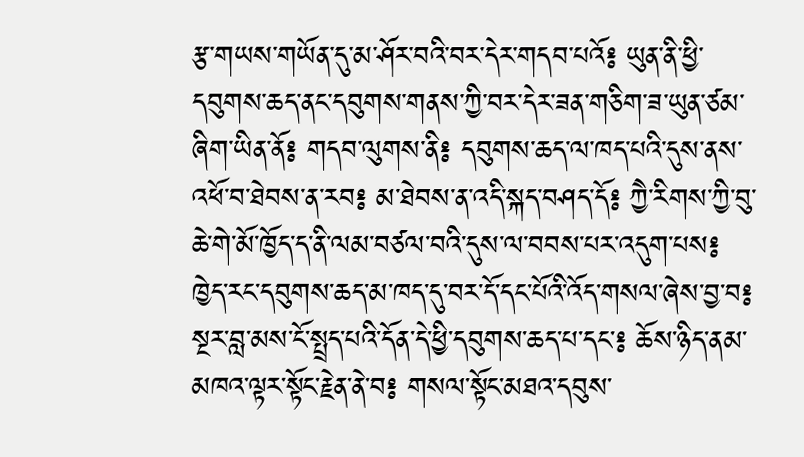རྩ་གཡས་གཡོན་དུ་མ་ཤོར་བའི་བར་དེར་གདབ་པའོ༔ ཡུན་ནི་ཕྱི་དབུགས་ཆད་ནང་དབུགས་གནས་ཀྱི་བར་དེར་ཟན་གཅིག་ཟ་ཡུན་ཙམ་ཞིག་ཡིན་ནོ༔ གདབ་ལུགས་ནི༔ དབུགས་ཆད་ལ་ཁད་པའི་དུས་ནས་འཕོ་བ་ཐེབས་ན་རབ༔ མ་ཐེབས་ན་འདི་སྐད་བཤད་དོ༔ ཀྱཻ་རིགས་ཀྱི་བུ་ཆེ་གེ་མོ་ཁྱོད་ད་ནི་ལམ་བཙལ་བའི་དུས་ལ་བབས་པར་འདུག་པས༔ ཁྱེད་རང་དབུགས་ཆད་མ་ཁད་དུ་བར་དོ་དང་པོའི་འོད་གསལ་ཞེས་བྱ་བ༔ སྔར་བླ་མས་ངོ་སྤྲད་པའི་དོན་དེ་ཕྱི་དབུགས་ཆད་པ་དང་༔ ཆོས་ཉིད་ནམ་མཁའ་ལྟར་སྟོང་རྗེན་ནེ་བ༔ གསལ་སྟོང་མཐའ་དབུས་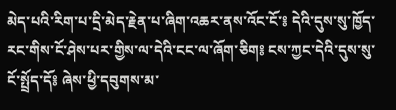མེད་པའི་རིག་པ་དྲི་མེད་རྗེན་པ་ཞིག་འཆར་ནས་འོང་ངོ་༔ དེའི་དུས་སུ་ཁྱོད་རང་གིས་ངོ་ཤེས་པར་གྱིས་ལ་དེའི་ངང་ལ་ཞོག་ཅིག༔ ངས་ཀྱང་དེའི་དུས་སུ་ངོ་སྤྲོད་དོ༔ ཞེས་ཕྱི་དབུགས་མ་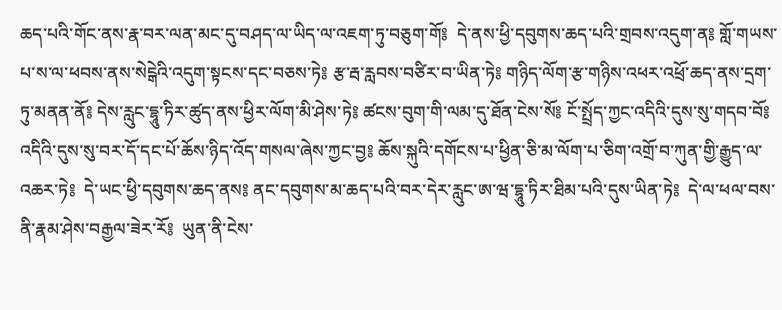ཆད་པའི་གོང་ནས་རྣ་བར་ལན་མང་དུ་བཤད་ལ་ཡིད་ལ་འཇག་ཏུ་བཅུག་གོ༔  དེ་ནས་ཕྱི་དབུགས་ཆད་པའི་གྲབས་འདུག་ན༔ གློ་གཡས་པ་ས་ལ་ཕབས་ནས་སེངྒེའི་འདུག་སྟངས་དང་བཅས་ཏེ༔ རྩ་རྦ་རླབས་བཙིར་བ་ཡིན་ཏེ༔ གཉིད་ལོག་རྩ་གཉིས་འཕར་འཕྲོ་ཆད་ནས་དྲག་ཏུ་མནན་ནོ༔ དེས་རླུང་དྷཱུ་ཏིར་ཚུད་ནས་ཕྱིར་ལོག་མི་ཤེས་ཏེ༔ ཚངས་བུག་གི་ལམ་དུ་ཐོན་ངེས་སོ༔ ངོ་སྤྲོད་ཀྱང་འདིའི་དུས་སུ་གདབ་བོ༔ འདིའི་དུས་སུ་བར་དོ་དང་པོ་ཆོས་ཉིད་འོད་གསལ་ཞེས་ཀྱང་བྱ༔ ཆོས་སྐུའི་དགོངས་པ་ཕྱིན་ཅི་མ་ལོག་པ་ཅིག་འགྲོ་བ་ཀུན་གྱི་རྒྱུད་ལ་འཆར་ཏེ༔  དེ་ཡང་ཕྱི་དབུགས་ཆད་ནས༔ ནང་དབུགས་མ་ཆད་པའི་བར་དེར་རླུང་ཨ་ཝ་དྷཱུ་ཏིར་ཐིམ་པའི་དུས་ཡིན་ཏེ༔  དེ་ལ་ཕལ་བས་ནི་རྣམ་ཤེས་བརྒྱལ་ཟེར་རོ༔  ཡུན་ནི་ངེས་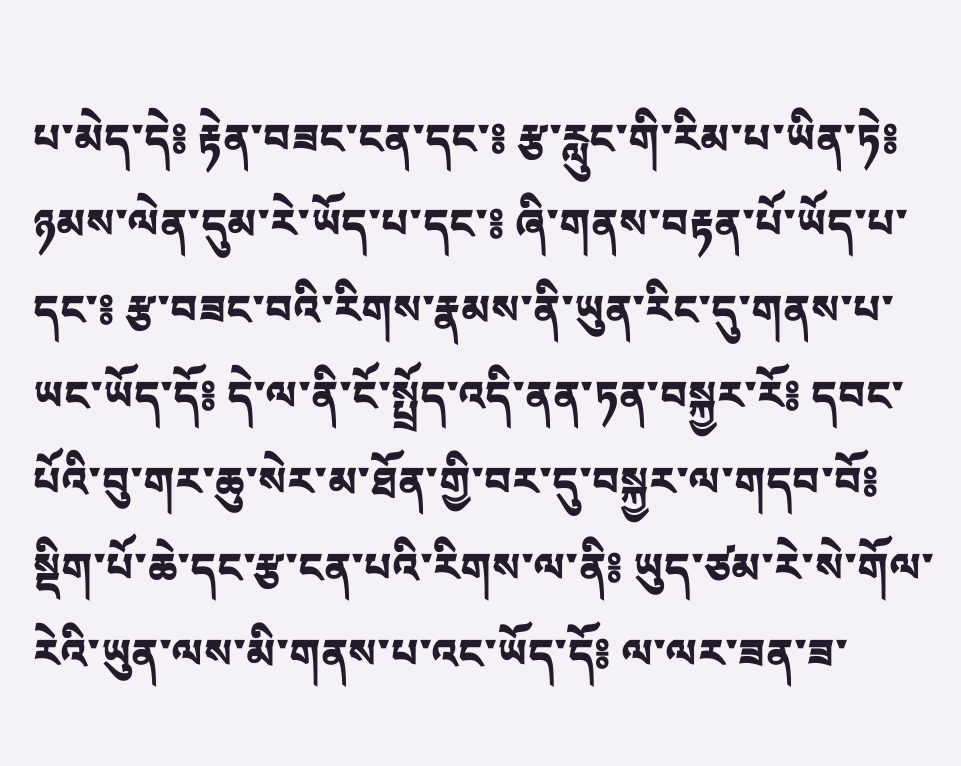པ་མེད་དེ༔ རྟེན་བཟང་ངན་དང་༔ རྩ་རླུང་གི་རིམ་པ་ཡིན་ཏེ༔ ཉམས་ལེན་དུམ་རེ་ཡོད་པ་དང་༔ ཞི་གནས་བརྟན་པོ་ཡོད་པ་དང་༔ རྩ་བཟང་བའི་རིགས་རྣམས་ནི་ཡུན་རིང་དུ་གནས་པ་ཡང་ཡོད་དོ༔ དེ་ལ་ནི་ངོ་སྤྲོད་འདི་ནན་ཏན་བསྐྱར་རོ༔ དབང་པོའི་བུ་གར་ཆུ་སེར་མ་ཐོན་གྱི་བར་དུ་བསྐྱར་ལ་གདབ་བོ༔ སྡིག་པོ་ཆེ་དང་རྩ་ངན་པའི་རིགས་ལ་ནི༔ ཡུད་ཙམ་རེ་སེ་གོལ་རེའི་ཡུན་ལས་མི་གནས་པ་འང་ཡོད་དོ༔ ལ་ལར་ཟན་ཟ་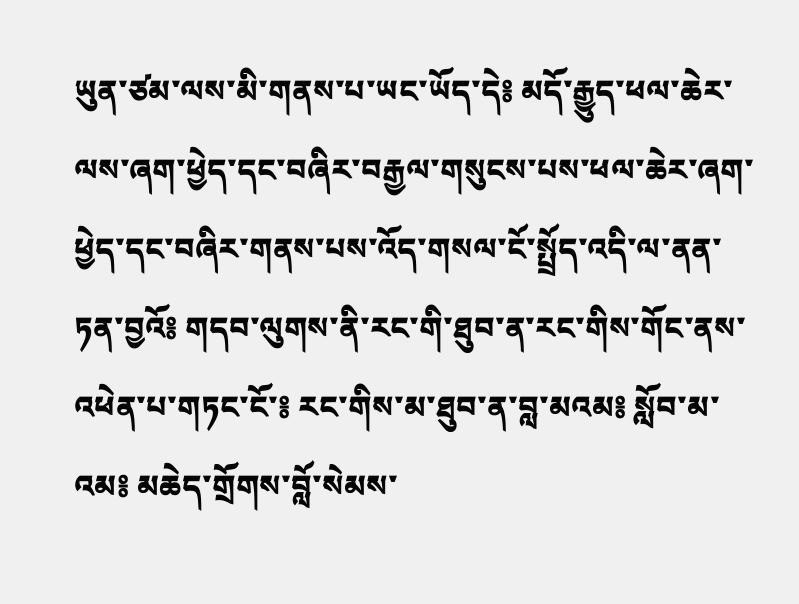ཡུན་ཙམ་ལས་མི་གནས་པ་ཡང་ཡོད་དེ༔ མདོ་རྒྱུད་ཕལ་ཆེར་ལས་ཞག་ཕྱེད་དང་བཞིར་བརྒྱལ་གསུངས་པས་ཕལ་ཆེར་ཞག་ཕྱེད་དང་བཞིར་གནས་པས་འོད་གསལ་ངོ་སྤྲོད་འདི་ལ་ནན་ཏན་བྱའོ༔ གདབ་ལུགས་ནི་རང་གི་ཐུབ་ན་རང་གིས་གོང་ནས་འཕེན་པ་གཏང་ངོ་༔ རང་གིས་མ་ཐུབ་ན་བླ་མའམ༔ སློབ་མ་འམ༔ མཆེད་གྲོགས་བློ་སེམས་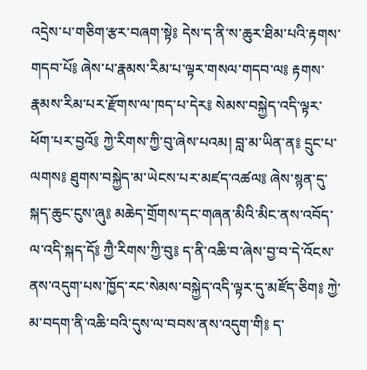འདྲེས་པ་གཅིག་རྩར་བཞག་སྟེ༔ དེས་ད་ནི་ས་ཆུར་ཐིམ་པའི་རྟགས་གདབ་པོ༔ ཞེས་པ་རྣམས་རིམ་པ་ལྟར་གསལ་གདབ་ལ༔ རྟགས་རྣམས་རིམ་པར་རྫོགས་ལ་ཁད་པ་དེར༔ སེམས་བསྐྱེད་འདི་ལྟར་ཕོག་པར་བྱའོ༔ ཀྱེ་རིགས་ཀྱི་བུ་ཞེས་པའམ། བླ་མ་ཡིན་ན༔ དྲུང་པ་ལགས༔ ཐུགས་བསྐྱེད་མ་ཡེངས་པར་མཛད་འཚལ༔ ཞེས་སྙན་དུ་སྐད་ཆུང་ངུས་ཞུ༔ མཆེད་གྲོགས་དང་གཞན་མིའི་མིང་ནས་འབོད་ལ་འདི་སྐད་དོ༔ ཀྱཻ་རིགས་ཀྱི་བུ༔ ད་ནི་འཆི་བ་ཞེས་བྱ་བ་དེ་འོངས་ནས་འདུག་པས་ཁྱོད་རང་སེམས་བསྐྱེད་འདི་ལྟར་དུ་མཛོད་ཅིག༔ ཀྱེ་མ་བདག་ནི་འཆི་བའི་དུས་ལ་བབས་ནས་འདུག་གི༔ ད་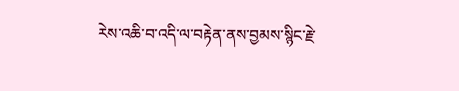རེས་འཆི་བ་འདི་ལ་བརྟེན་ནས་བྱམས་སྙིང་རྗེ་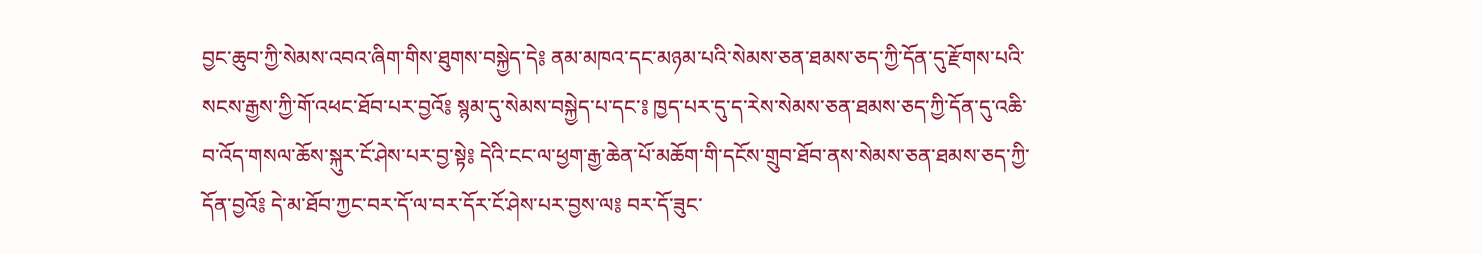བྱང་ཆུབ་ཀྱི་སེམས་འབའ་ཞིག་གིས་ཐུགས་བསྐྱེད་དེ༔ ནམ་མཁའ་དང་མཉམ་པའི་སེམས་ཅན་ཐམས་ཅད་ཀྱི་དོན་དུ་རྫོགས་པའི་སངས་རྒྱས་ཀྱི་གོ་འཕང་ཐོབ་པར་བྱའོ༔ སྙམ་དུ་སེམས་བསྐྱེད་པ་དང་༔ ཁྱད་པར་དུ་ད་རེས་སེམས་ཅན་ཐམས་ཅད་ཀྱི་དོན་དུ་འཆི་བ་འོད་གསལ་ཆོས་སྐུར་ངོ་ཤེས་པར་བྱ་སྟེ༔ དེའི་ངང་ལ་ཕྱག་རྒྱ་ཆེན་པོ་མཆོག་གི་དངོས་གྲུབ་ཐོབ་ནས་སེམས་ཅན་ཐམས་ཅད་ཀྱི་དོན་བྱའོ༔ དེ་མ་ཐོབ་ཀྱང་བར་དོ་ལ་བར་དོར་ངོ་ཤེས་པར་བྱས་ལ༔ བར་དོ་ཟུང་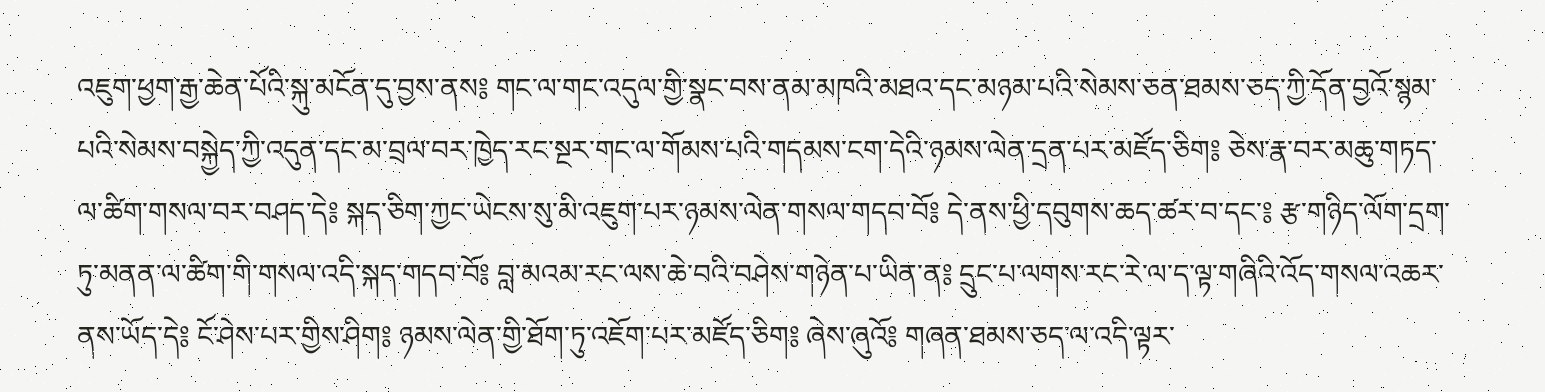འཇུག་ཕྱག་རྒྱ་ཆེན་པོའི་སྐུ་མངོན་དུ་བྱས་ནས༔ གང་ལ་གང་འདུལ་གྱི་སྣང་བས་ནམ་མཁའི་མཐའ་དང་མཉམ་པའི་སེམས་ཅན་ཐམས་ཅད་ཀྱི་དོན་བྱའོ་སྙམ་པའི་སེམས་བསྐྱེད་ཀྱི་འདུན་དང་མ་བྲལ་བར་ཁྱེད་རང་སྔར་གང་ལ་གོམས་པའི་གདམས་ངག་དེའི་ཉམས་ལེན་དྲན་པར་མཛོད་ཅིག༔ ཅེས་རྣ་བར་མཆུ་གཏད་ལ་ཚིག་གསལ་བར་བཤད་དེ༔ སྐད་ཅིག་ཀྱང་ཡེངས་སུ་མི་འཇུག་པར་ཉམས་ལེན་གསལ་གདབ་བོ༔ དེ་ནས་ཕྱི་དབུགས་ཆད་ཚར་བ་དང་༔ རྩ་གཉིད་ལོག་དྲག་ཏུ་མནན་ལ་ཚིག་གི་གསལ་འདི་སྐད་གདབ་བོ༔ བླ་མའམ་རང་ལས་ཆེ་བའི་བཤེས་གཉེན་པ་ཡིན་ན༔ དྲུང་པ་ལགས་རང་རེ་ལ་ད་ལྟ་གཞིའི་འོད་གསལ་འཆར་ནས་ཡོད་དེ༔ ངོ་ཤེས་པར་གྱིས་ཤིག༔ ཉམས་ལེན་གྱི་ཐོག་ཏུ་འཇོག་པར་མཛོད་ཅིག༔ ཞེས་ཞུའོ༔ གཞན་ཐམས་ཅད་ལ་འདི་ལྟར་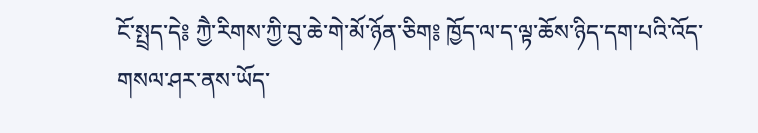ངོ་སྤྲད་དེ༔ ཀྱཻ་རིགས་ཀྱི་བུ་ཆེ་གེ་མོ་ཉོན་ཅིག༔ ཁྱོད་ལ་ད་ལྟ་ཆོས་ཉིད་དག་པའི་འོད་གསལ་ཤར་ནས་ཡོད་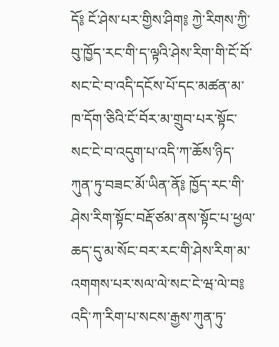དོ༔ ངོ་ཤེས་པར་གྱིས་ཤིག༔ ཀྱེ་རིགས་ཀྱི་བུ་ཁྱོད་རང་གི་ད་ལྟའི་ཤེས་རིག་གི་ངོ་བོ་སང་ངེ་བ་འདི་དངོས་པོ་དང་མཚན་མ་ཁ་དོག་ཅིའི་ངོ་བོར་མ་གྲུབ་པར་སྟོང་སང་ངེ་བ་འདུག་པ་འདི་ཀ་ཆོས་ཉིད་ཀུན་ཏུ་བཟང་མོ་ཡིན་ནོ༔ ཁྱོད་རང་གི་ཤེས་རིག་སྟོང་བརྡོ་ཙམ་ནས་སྟོང་པ་ཕྱལ་ཆད་དུ་མ་སོང་བར་རང་གི་ཤེས་རིག་མ་འགགས་པར་སལ་ལེ་སང་ངེ་ཝ་ལེ་བ༔ འདི་ཀ་རིག་པ་སངས་རྒྱས་ཀུན་ཏུ་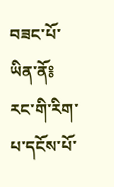བཟང་པོ་ཡིན་ནོ༔ རང་གི་རིག་པ་དངོས་པོ་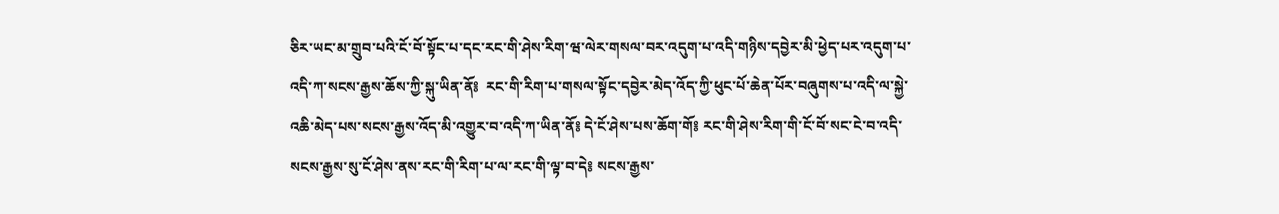ཅིར་ཡང་མ་གྲུབ་པའི་ངོ་བོ་སྟོང་པ་དང་རང་གི་ཤེས་རིག་ཝ་ལེར་གསལ་བར་འདུག་པ་འདི་གཉིས་དབྱེར་མི་ཕྱེད་པར་འདུག་པ་འདི་ཀ་སངས་རྒྱས་ཆོས་ཀྱི་སྐུ་ཡིན་ནོ༔  རང་གི་རིག་པ་གསལ་སྟོང་དབྱེར་མེད་འོད་ཀྱི་ཕུང་པོ་ཆེན་པོར་བཞུགས་པ་འདི་ལ་སྐྱེ་འཆི་མེད་པས་སངས་རྒྱས་འོད་མི་འགྱུར་བ་འདི་ཀ་ཡིན་ནོ༔ དེ་ངོ་ཤེས་པས་ཆོག་གོ༔ རང་གི་ཤེས་རིག་གི་ངོ་བོ་སང་ངེ་བ་འདི་སངས་རྒྱས་སུ་ངོ་ཤེས་ནས་རང་གི་རིག་པ་ལ་རང་གི་ལྟ་བ་དེ༔ སངས་རྒྱས་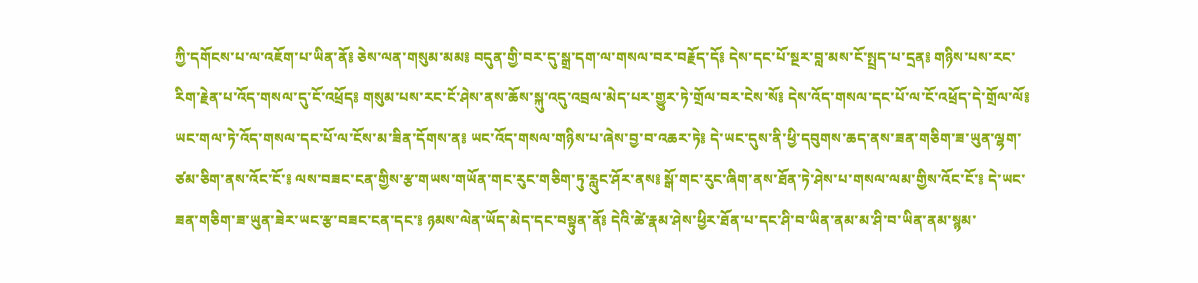ཀྱི་དགོངས་པ་ལ་འཇོག་པ་ཡིན་ནོ༔ ཅེས་ལན་གསུམ་མམ༔ བདུན་གྱི་བར་དུ་སྒྲ་དག་ལ་གསལ་བར་བརྗོད་དོ༔ དེས་དང་པོ་སྔར་བླ་མས་ངོ་སྤྲད་པ་དྲན༔ གཉིས་པས་རང་རིག་རྗེན་པ་འོད་གསལ་དུ་ངོ་འཕྲོད༔ གསུམ་པས་རང་ངོ་ཤེས་ནས་ཆོས་སྐུ་འདུ་འབྲལ་མེད་པར་གྱུར་ཏེ་གྲོལ་བར་ངེས་སོ༔ དེས་འོད་གསལ་དང་པོ་ལ་ངོ་འཕྲོད་དེ་གྲོལ་ལོ༔ ཡང་གལ་ཏེ་འོད་གསལ་དང་པོ་ལ་ངོས་མ་ཟིན་དོགས་ན༔ ཡང་འོད་གསལ་གཉིས་པ་ཞེས་བྱ་བ་འཆར་ཏེ༔ དེ་ཡང་དུས་ནི་ཕྱི་དབུགས་ཆད་ནས་ཟན་གཅིག་ཟ་ཡུན་ལྷག་ཙམ་ཅིག་ནས་འོང་ངོ་༔ ལས་བཟང་ངན་གྱིས་རྩ་གཡས་གཡོན་གང་རུང་གཅིག་ཏུ་རླུང་ཤོར་ནས༔ སྒོ་གང་རུང་ཞིག་ནས་ཐོན་ཏེ་ཤེས་པ་གསལ་ལམ་གྱིས་འོང་ངོ་༔ དེ་ཡང་ཟན་གཅིག་ཟ་ཡུན་ཟེར་ཡང་རྩ་བཟང་ངན་དང་༔ ཉམས་ལེན་ཡོད་མེད་དང་བསྟུན་ནོ༔ དེའི་ཚེ་རྣམ་ཤེས་ཕྱིར་ཐོན་པ་དང་ཤི་བ་ཡིན་ནམ་མ་ཤི་བ་ཡིན་ནམ་སྙམ་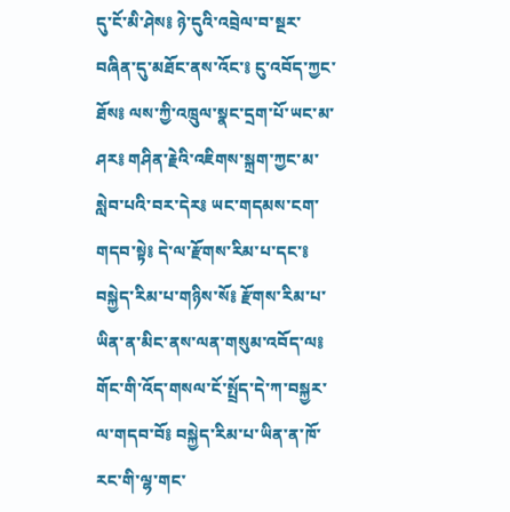དུ་ངོ་མི་ཤེས༔ ཉེ་དུའི་འབྲེལ་བ་སྔར་བཞིན་དུ་མཐོང་ནས་འོང་༔ ངུ་འབོད་ཀྱང་ཐོས༔ ལས་ཀྱི་འཁྲུལ་སྣང་དྲག་པོ་ཡང་མ་ཤར༔ གཤིན་རྗེའི་འཇིགས་སྐྲག་ཀྱང་མ་སླེབ་པའི་བར་དེར༔ ཡང་གདམས་ངག་གདབ་སྟེ༔ དེ་ལ་རྫོགས་རིམ་པ་དང་༔ བསྐྱེད་རིམ་པ་གཉིས་སོ༔ རྫོགས་རིམ་པ་ཡིན་ན་མིང་ནས་ལན་གསུམ་འབོད་ལ༔ གོང་གི་འོད་གསལ་ངོ་སྤྲོད་དེ་ཀ་བསྐྱར་ལ་གདབ་བོ༔ བསྐྱེད་རིམ་པ་ཡིན་ན་ཁོ་རང་གི་ལྷ་གང་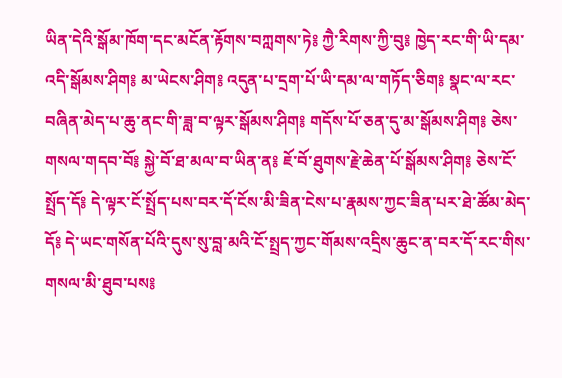ཡིན་དེའི་སྒོམ་ཁོག་དང་མངོན་རྟོགས་བཀླགས་ཏེ༔ ཀྱཻ་རིགས་ཀྱི་བུ༔ ཁྱེད་རང་གི་ཡི་དམ་འདི་སྒོམས་ཤིག༔ མ་ཡེངས་ཤིག༔ འདུན་པ་དྲག་པོ་ཡི་དམ་ལ་གཏོད་ཅིག༔ སྣང་ལ་རང་བཞིན་མེད་པ་ཆུ་ནང་གི་ཟླ་བ་ལྟར་སྒོམས་ཤིག༔ གདོས་པོ་ཅན་དུ་མ་སྒོམས་ཤིག༔ ཅེས་གསལ་གདབ་བོ༔ སྐྱེ་བོ་ཐ་མལ་བ་ཡིན་ན༔ ཇོ་བོ་ཐུགས་རྗེ་ཆེན་པོ་སྒོམས་ཤིག༔ ཅེས་ངོ་སྤྲོད་དོ༔ དེ་ལྟར་ངོ་སྤྲོད་པས་བར་དོ་ངོས་མི་ཟིན་ངེས་པ་རྣམས་ཀྱང་ཟིན་པར་ཐེ་ཚོམ་མེད་དོ༔ དེ་ཡང་གསོན་པོའི་དུས་སུ་བླ་མའི་ངོ་སྤྲད་ཀྱང་གོམས་འདྲིས་ཆུང་ན་བར་དོ་རང་གིས་གསལ་མི་ཐུབ་པས༔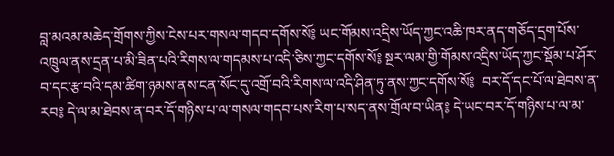བླ་མའམ་མཆེད་གྲོགས་ཀྱིས་ངེས་པར་གསལ་གདབ་དགོས་སོ༔ ཡང་གོམས་འདྲིས་ཡོད་ཀྱང་འཆི་ཁར་ནད་གཅོད་དྲག་པོས་འཁྲུལ་ནས་དྲན་པ་མི་ཟིན་པའི་རིགས་ལ་གདམས་པ་འདི་ཅིས་ཀྱང་དགོས་སོ༔ སྔར་ལམ་གྱི་གོམས་འདྲིས་ཡོད་ཀྱང་སྡོམ་པ་ཤོར་བ་དང་རྩ་བའི་དམ་ཚིག་ཉམས་ནས་ངན་སོང་དུ་འགྲོ་བའི་རིགས་ལ་འདི་ཤིན་ཏུ་ནས་ཀྱང་དགོས་སོ༔  བར་དོ་དང་པོ་ལ་ཐེབས་ན་རབ༔ དེ་ལ་མ་ཐེབས་ན་བར་དོ་གཉིས་པ་ལ་གསལ་གདབ་པས་རིག་པ་སད་ནས་གྲོལ་བ་ཡིན༔ དེ་ཡང་བར་དོ་གཉིས་པ་ལ་མ་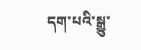དག་པའི་སྒྱུ་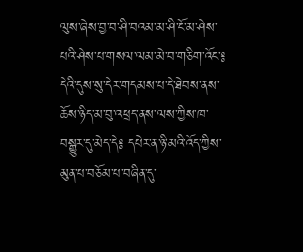ལུས་ཞེས་བྱ་བ་ཤི་བའམ་མ་ཤི་ངོ་མ་ཤེས་པའི་ཤེས་པ་གསལ་ལམ་མེ་བ་གཅིག་འོང་༔ དེའི་དུས་སུ་དེར་གདམས་པ་དེ་ཐེབས་ནས་ཆོས་ཉིད་མ་བུ་འཕྲད་ནས་ལས་ཀྱིས་ཁ་བསྒྱུར་དུ་མེད་དེ༔ དཔེར་ན་ཉི་མའི་འོད་ཀྱིས་མུན་པ་བཅོམ་པ་བཞིན་དུ་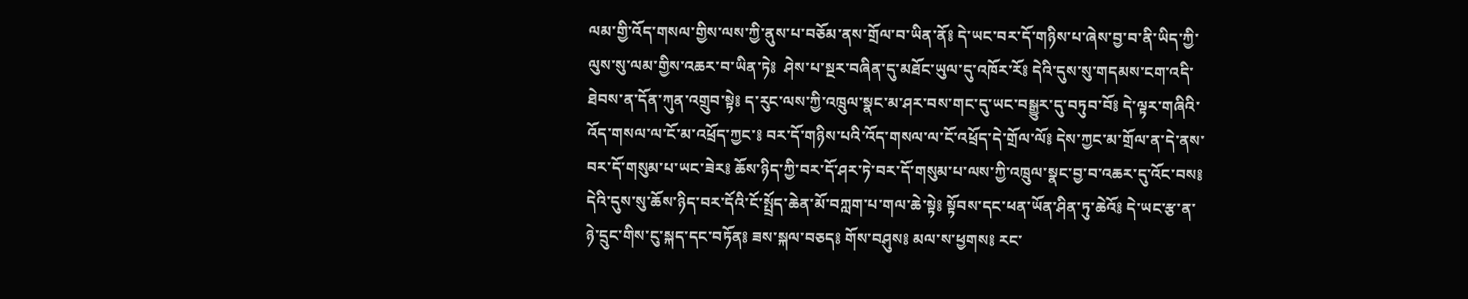ལམ་གྱི་འོད་གསལ་གྱིས་ལས་ཀྱི་ནུས་པ་བཅོམ་ནས་གྲོལ་བ་ཡིན་ནོ༔ དེ་ཡང་བར་དོ་གཉིས་པ་ཞེས་བྱ་བ་ནི་ཡིད་ཀྱི་ལུས་སུ་ལམ་གྱིས་འཆར་བ་ཡིན་ཏེ༔  ཤེས་པ་སྔར་བཞིན་དུ་མཐོང་ཡུལ་དུ་འཁོར་རོ༔ དེའི་དུས་སུ་གདམས་ངག་འདི་ཐེབས་ན་དོན་ཀུན་འགྲུབ་སྟེ༔ ད་རུང་ལས་ཀྱི་འཁྲུལ་སྣང་མ་ཤར་བས་གང་དུ་ཡང་བསྒྱུར་དུ་བཏུབ་བོ༔ དེ་ལྟར་གཞིའི་འོད་གསལ་ལ་ངོ་མ་འཕྲོད་ཀྱང་༔ བར་དོ་གཉིས་པའི་འོད་གསལ་ལ་ངོ་འཕྲོད་དེ་གྲོལ་ལོ༔ དེས་ཀྱང་མ་གྲོལ་ན་དེ་ནས་བར་དོ་གསུམ་པ་ཡང་ཟེར༔ ཆོས་ཉིད་ཀྱི་བར་དོ་ཤར་ཏེ་བར་དོ་གསུམ་པ་ལས་ཀྱི་འཁྲུལ་སྣང་བྱ་བ་འཆར་དུ་འོང་བས༔ དེའི་དུས་སུ་ཆོས་ཉིད་བར་དོའི་ངོ་སྤྲོད་ཆེན་མོ་བཀླག་པ་གལ་ཆེ་སྟེ༔ སྟོབས་དང་ཕན་ཡོན་ཤིན་ཏུ་ཆེའོ༔ དེ་ཡང་རྩ་ན་ཉེ་དྲུང་གིས་ངུ་སྐད་དང་བཏོན༔ ཟས་སྐལ་བཅད༔ གོས་བཤུས༔ མལ་ས་ཕྱགས༔ རང་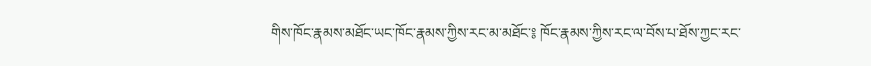གིས་ཁོང་རྣམས་མཐོང་ཡང་ཁོང་རྣམས་ཀྱིས་རང་མ་མཐོང་༔ ཁོང་རྣམས་ཀྱིས་རང་ལ་བོས་པ་ཐོས་ཀྱང་རང་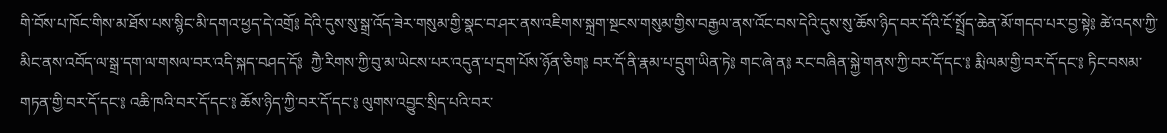གི་བོས་པ་ཁོང་གིས་མ་ཐོས་པས་སྙིང་མི་དགའ་ཕྱད་དེ་འགྲོ༔ དེའི་དུས་སུ་སྒྲ་འོད་ཟེར་གསུམ་གྱི་སྣང་བ་ཤར་ནས་འཇིགས་སྐྲག་སྔངས་གསུམ་གྱིས་བརྒྱལ་ནས་འོང་བས་དེའི་དུས་སུ་ཆོས་ཉིད་བར་དོའི་ངོ་སྤྲོད་ཆེན་མོ་གདབ་པར་བྱ་སྟེ༔ ཚེ་འདས་ཀྱི་མིང་ནས་འབོད་ལ་སྒྲ་དག་ལ་གསལ་བར་འདི་སྐད་བཤད་དོ༔  ཀྱཻ་རིགས་ཀྱི་བུ་མ་ཡེངས་པར་འདུན་པ་དྲག་པོས་ཉོན་ཅིག༔ བར་དོ་ནི་རྣམ་པ་དྲུག་ཡིན་ཏེ༔ གང་ཞེ་ན༔ རང་བཞིན་སྐྱེ་གནས་ཀྱི་བར་དོ་དང་༔ རྨི་ལམ་གྱི་བར་དོ་དང་༔ ཏིང་བསམ་གཏན་གྱི་བར་དོ་དང་༔ འཆི་ཁའི་བར་དོ་དང་༔ ཆོས་ཉིད་ཀྱི་བར་དོ་དང་༔ ལུགས་འབྱུང་སྲིད་པའི་བར་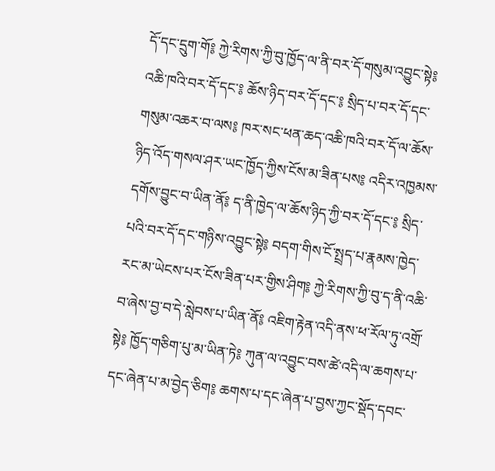དོ་དང་དྲུག་གོ༔ ཀྱེ་རིགས་ཀྱི་བུ་ཁྱོད་ལ་ནི་བར་དོ་གསུམ་འབྱུང་སྟེ༔ འཆི་ཁའི་བར་དོ་དང་༔ ཆོས་ཉིད་བར་དོ་དང་༔ སྲིད་པ་བར་དོ་དང་གསུམ་འཆར་བ་ལས༔ ཁར་སང་ཕན་ཆད་འཆི་ཁའི་བར་དོ་ལ་ཆོས་ཉིད་འོད་གསལ་ཤར་ཡང་ཁྱོད་ཀྱིས་ངོས་མ་ཟིན་པས༔ འདིར་འཁྱམས་དགོས་བྱུང་བ་ཡིན་ནོ༔ ད་ནི་ཁྱེད་ལ་ཆོས་ཉིད་ཀྱི་བར་དོ་དང་༔ སྲིད་པའི་བར་དོ་དང་གཉིས་འབྱུང་སྟེ༔ བདག་གིས་ངོ་སྤྲད་པ་རྣམས་ཁྱེད་རང་མ་ཡེངས་པར་ངོས་ཟིན་པར་གྱིས་ཤིག༔ ཀྱེ་རིགས་ཀྱི་བུ་ད་ནི་འཆི་བ་ཞེས་བྱ་བ་དེ་སླེབས་པ་ཡིན་ནོ༔ འཇིག་རྟེན་འདི་ནས་ཕ་རོལ་ཏུ་འགྲོ་སྟེ༔ ཁྱོད་གཅིག་པུ་མ་ཡིན་ཏེ༔ ཀུན་ལ་འབྱུང་བས་ཚེ་འདི་ལ་ཆགས་པ་དང་ཞེན་པ་མ་བྱེད་ཅིག༔ ཆགས་པ་དང་ཞེན་པ་བྱས་ཀྱང་སྡོད་དབང་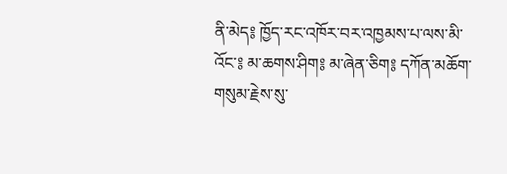ནི་མེད༔ ཁྱོད་རང་འཁོར་བར་འཁྱམས་པ་ལས་མི་འོང་༔ མ་ཆགས་ཤིག༔ མ་ཞེན་ཅིག༔ དཀོན་མཆོག་གསུམ་རྗེས་སུ་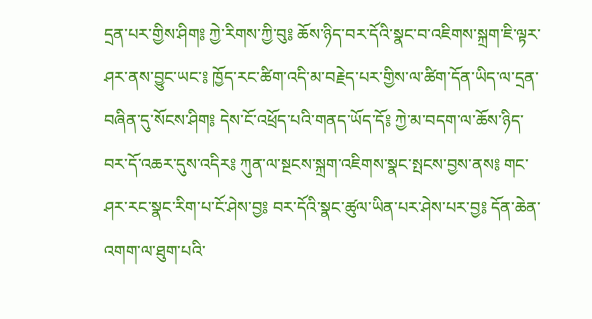དྲན་པར་གྱིས་ཤིག༔ ཀྱེ་རིགས་ཀྱི་བུ༔ ཆོས་ཉིད་བར་དོའི་སྣང་བ་འཇིགས་སྐྲག་ཇི་ལྟར་ཤར་ནས་བྱུང་ཡང་༔ ཁྱོད་རང་ཚིག་འདི་མ་བརྗེད་པར་གྱིས་ལ་ཚིག་དོན་ཡིད་ལ་དྲན་བཞིན་དུ་སོངས་ཤིག༔ དེས་ངོ་འཕྲོད་པའི་གནད་ཡོད་དོ༔ ཀྱེ་མ་བདག་ལ་ཆོས་ཉིད་བར་དོ་འཆར་དུས་འདིར༔ ཀུན་ལ་སྔངས་སྐྲག་འཇིགས་སྣང་སྤངས་བྱས་ནས༔ གང་ཤར་རང་སྣང་རིག་པ་ངོ་ཤེས་བྱ༔ བར་དོའི་སྣང་ཚུལ་ཡིན་པར་ཤེས་པར་བྱ༔ དོན་ཆེན་འགག་ལ་ཐུག་པའི་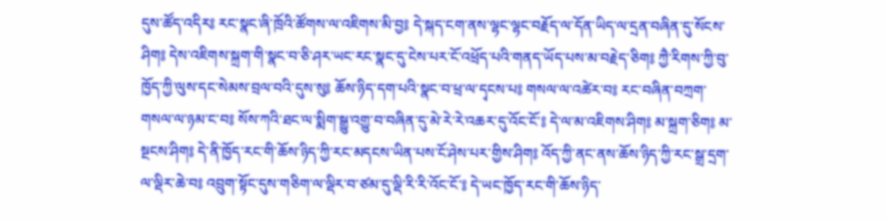དུས་ཚོད་འདིར༔ རང་སྣང་ཞི་ཁྲོའི་ཚོགས་ལ་འཇིགས་མི་བྱ༔ དེ་སྐད་ངག་ནས་ལྷང་ལྷང་བརྗོད་ལ་དོན་ཡིད་ལ་དྲན་བཞིན་དུ་སོངས་ཤིག༔ དེས་འཇིགས་སྐྲག་གི་སྣང་བ་ཅི་ཤར་ཡང་རང་སྣང་དུ་ངེས་པར་ངོ་འཕྲོད་པའི་གནད་ཡོད་པས་མ་བརྗེད་ཅིག༔ ཀྱཻ་རིགས་ཀྱི་བུ་ཁྱོད་ཀྱི་ལུས་དང་སེམས་བྲལ་བའི་དུས་སུ༔ ཆོས་ཉིད་དག་པའི་སྣང་བ་ཕྲ་ལ་དྭངས་པ༔ གསལ་ལ་འཚེར་བ༔ རང་བཞིན་བཀྲག་གསལ་ལ་ཉམ་ང་བ༔ སོས་ཀའི་ཐང་ལ་སྨིག་སྒྱུ་འགྱུ་བ་བཞིན་དུ་མེ་རེ་རེ་འཆར་དུ་འོང་ངོ་༔ དེ་ལ་མ་འཇིགས་ཤིག༔ མ་སྐྲག་ཅིག༔ མ་སྔངས་ཤིག༔ དེ་ནི་ཁྱོད་རང་གི་ཆོས་ཉིད་ཀྱི་རང་མདངས་ཡིན་པས་ངོ་ཤེས་པར་གྱིས་ཤིག༔ འོད་ཀྱི་ནང་ནས་ཆོས་ཉིད་ཀྱི་རང་སྒྲ་དྲག་ལ་ལྡིར་ཆེ་བ༔ འབྲུག་སྟོང་དུས་གཅིག་ལ་ལྡིར་བ་ཙམ་དུ་ལྡི་རི་རི་འོང་ངོ་༔ དེ་ཡང་ཁྱོད་རང་གི་ཆོས་ཉིད་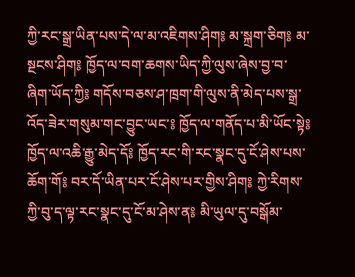ཀྱི་རང་སྒྲ་ཡིན་པས་དེ་ལ་མ་འཇིགས་ཤིག༔ མ་སྐྲག་ཅིག༔ མ་སྔངས་ཤིག༔ ཁྱོད་ལ་བག་ཆགས་ཡིད་ཀྱི་ལུས་ཞེས་བྱ་བ་ཞིག་ཡོད་ཀྱི༔ གདོས་བཅས་ཤ་ཁྲག་གི་ལུས་ནི་མེད་པས་སྒྲ་འོད་ཟེར་གསུམ་གང་བྱུང་ཡང་༔ ཁྱོད་ལ་གནོད་པ་མི་ཡོང་སྟེ༔ ཁྱོད་ལ་འཆི་རྒྱུ་མེད་དོ༔ ཁྱོད་རང་གི་རང་སྣང་དུ་ངོ་ཤེས་པས་ཆོག་གོ༔ བར་དོ་ཡིན་པར་ངོ་ཤེས་པར་གྱིས་ཤིག༔ ཀྱེ་རིགས་ཀྱི་བུ་ད་ལྟ་རང་སྣང་དུ་ངོ་མ་ཤེས་ན༔ མི་ཡུལ་དུ་བསྒོམ་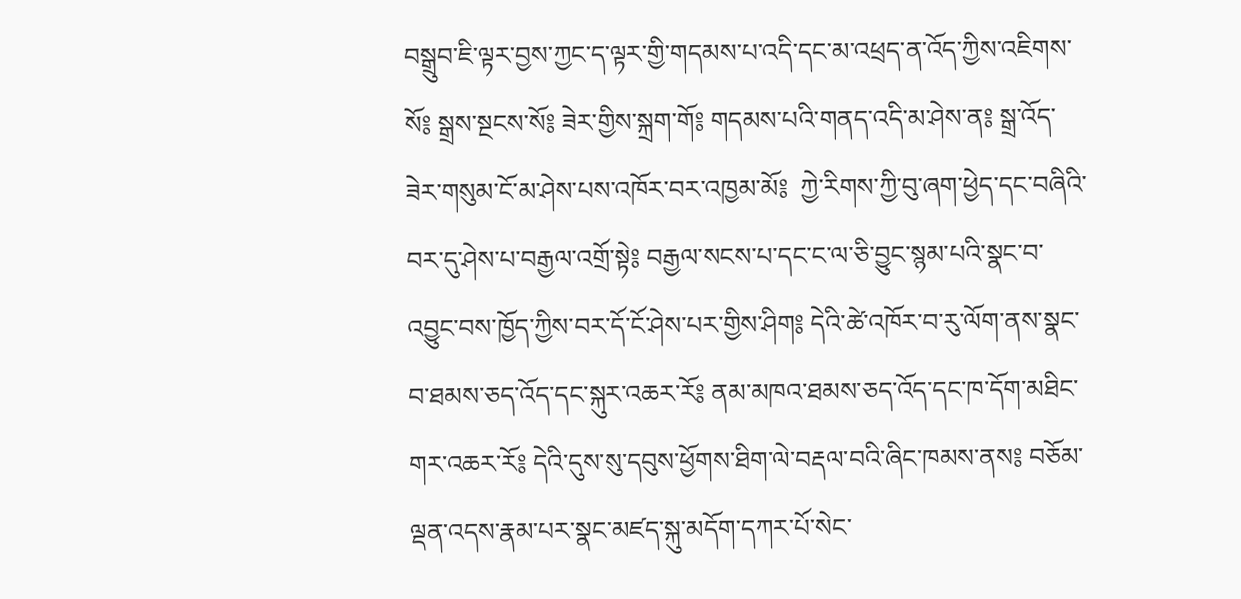བསྒྲུབ་ཇི་ལྟར་བྱས་ཀྱང་ད་ལྟར་གྱི་གདམས་པ་འདི་དང་མ་འཕྲད་ན་འོད་ཀྱིས་འཇིགས་སོ༔ སྒྲས་སྔངས་སོ༔ ཟེར་གྱིས་སྐྲག་གོ༔ གདམས་པའི་གནད་འདི་མ་ཤེས་ན༔ སྒྲ་འོད་ཟེར་གསུམ་ངོ་མ་ཤེས་པས་འཁོར་བར་འཁྱམ་མོ༔  ཀྱེ་རིགས་ཀྱི་བུ་ཞག་ཕྱེད་དང་བཞིའི་བར་དུ་ཤེས་པ་བརྒྱལ་འགྲོ་སྟེ༔ བརྒྱལ་སངས་པ་དང་ང་ལ་ཅི་བྱུང་སྙམ་པའི་སྣང་བ་འབྱུང་བས་ཁྱོད་ཀྱིས་བར་དོ་ངོ་ཤེས་པར་གྱིས་ཤིག༔ དེའི་ཚེ་འཁོར་བ་རུ་ལོག་ནས་སྣང་བ་ཐམས་ཅད་འོད་དང་སྐུར་འཆར་རོ༔ ནམ་མཁའ་ཐམས་ཅད་འོད་དང་ཁ་དོག་མཐིང་གར་འཆར་རོ༔ དེའི་དུས་སུ་དབུས་ཕྱོགས་ཐིག་ལེ་བརྡལ་བའི་ཞིང་ཁམས་ནས༔ བཅོམ་ལྡན་འདས་རྣམ་པར་སྣང་མཛད་སྐུ་མདོག་དཀར་པོ་སེང་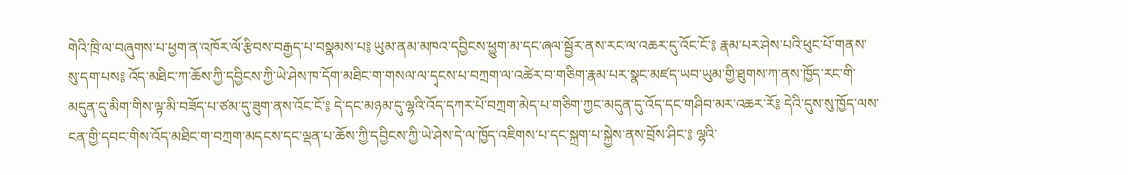གེའི་ཁྲི་ལ་བཞུགས་པ་ཕྱག་ན་འཁོར་ལོ་རྩིབས་བརྒྱད་པ་བསྣམས་པ༔ ཡུམ་ནམ་མཁའ་དབྱིངས་ཕྱུག་མ་དང་ཞལ་སྦྱོར་ནས་རང་ལ་འཆར་དུ་འོང་ངོ་༔ རྣམ་པར་ཤེས་པའི་ཕུང་པོ་གནས་སུ་དག་པས༔ འོད་མཐིང་ཀ་ཆོས་ཀྱི་དབྱིངས་ཀྱི་ཡེ་ཤེས་ཁ་དོག་མཐིང་ག་གསལ་ལ་དྭངས་པ་བཀྲག་ལ་འཚེར་བ་གཅིག་རྣམ་པར་སྣང་མཛད་ཡབ་ཡུམ་གྱི་ཐུགས་ཀ་ནས་ཁྱོད་རང་གི་མདུན་དུ་མིག་གིས་ལྟ་མི་བཟོད་པ་ཙམ་དུ་ཟུག་ནས་འོང་ངོ་༔ དེ་དང་མཉམ་དུ་ལྷའི་འོད་དཀར་པོ་བཀྲག་མེད་པ་གཅིག་ཀྱང་མདུན་དུ་འོད་དང་གཤིབ་མར་འཆར་རོ༔ དེའི་དུས་སུ་ཁྱོད་ལས་ངན་གྱི་དབང་གིས་འོད་མཐིང་ག་བཀྲག་མདངས་དང་ལྡན་པ་ཆོས་ཀྱི་དབྱིངས་ཀྱི་ཡེ་ཤེས་དེ་ལ་ཁྱོད་འཇིགས་པ་དང་སྐྲག་པ་སྐྱེས་ནས་བྲོས་ཤིང་༔ ལྷའི་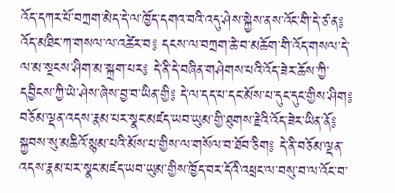འོད་དཀར་པོ་བཀྲག་མེད་དེ་ལ་ཁྱོད་དགའ་བའི་འདུ་ཤེས་སྐྱེས་ནས་འོང་གི་དེ་ཙ་ན༔ འོད་མཐིང་ཀ་གསལ་ལ་འཚེར་བ༔ དངས་ལ་བཀྲག་ཆེ་བ་མཆོག་གི་འོད་གསལ་དེ་ལ་མ་སྔངས་ཤིག་མ་སྐྲག་པར༔ དེ་ནི་དེ་བཞིན་གཤེགས་པའི་འོད་ཟེར་ཆོས་ཀྱི་དབྱིངས་ཀྱི་ཡེ་ཤེས་ཞེས་བྱ་བ་ཡིན་གྱི༔ དེ་ལ་དད་པ་དང་མོས་པ་དུང་དུང་གྱིས་ཤིག༔ བཅོམ་ལྡན་འདས་རྣམ་པར་སྣང་མཛད་ཡབ་ཡུམ་གྱི་ཐུགས་རྗེའི་འོད་ཟེར་ཡིན་ནོ༔  སྐྱབས་སུ་མཆིའོ་སྙམ་པའི་མོས་པ་གྱིས་ལ་གསོལ་བ་ཐོབ་ཅིག༔ དེ་ནི་བཅོམ་ལྡན་འདས་རྣམ་པར་སྣང་མཛད་ཡབ་ཡུམ་གྱིས་ཁྱོད་བར་དོའི་འཕྲང་ལ་བསུ་བ་ལ་འོང་བ་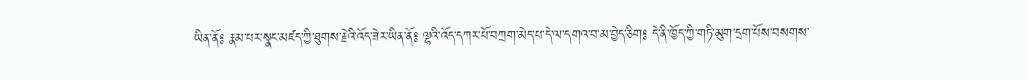ཡིན་ནོ༔ རྣམ་པར་སྣང་མཛད་ཀྱི་ཐུགས་རྗེའི་འོད་ཟེར་ཡིན་ནོ༔ ལྷའི་འོད་དཀར་པོ་བཀྲག་མེད་པ་དེ་ལ་དགའ་བ་མ་བྱེད་ཅིག༔ དེ་ནི་ཁྱོད་ཀྱི་གཏི་མུག་དྲག་པོས་བསགས་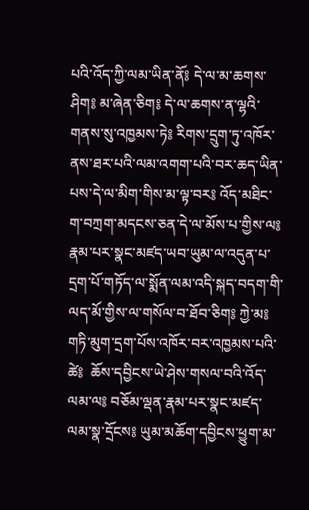པའི་འོད་ཀྱི་ལམ་ཡིན་ནོ༔ དེ་ལ་མ་ཆགས་ཤིག༔ མ་ཞེན་ཅིག༔ དེ་ལ་ཆགས་ན་ལྷའི་གནས་སུ་འཁྱམས་ཏེ༔ རིགས་དྲུག་ཏུ་འཁོར་ནས་ཐར་པའི་ལམ་འགག་པའི་བར་ཆད་ཡིན་པས་དེ་ལ་མིག་གིས་མ་ལྟ་བར༔ འོད་མཐིང་ག་བཀྲག་མདངས་ཅན་དེ་ལ་མོས་པ་གྱིས་ལ༔ རྣམ་པར་སྣང་མཛད་ཡབ་ཡུམ་ལ་འདུན་པ་དྲག་པོ་གཏོད་ལ་སྨོན་ལམ་འདི་སྐད་བདག་གི་ལད་མོ་གྱིས་ལ་གསོལ་བ་ཐོབ་ཅིག༔ ཀྱེ་མ༔ གཏི་མུག་དྲག་པོས་འཁོར་བར་འཁྱམས་པའི་ཚེ༔  ཆོས་དབྱིངས་ཡེ་ཤེས་གསལ་བའི་འོད་ལམ་ལ༔ བཅོམ་ལྡན་རྣམ་པར་སྣང་མཛད་ལམ་སྣ་དྲོངས༔ ཡུམ་མཆོག་དབྱིངས་ཕྱུག་མ་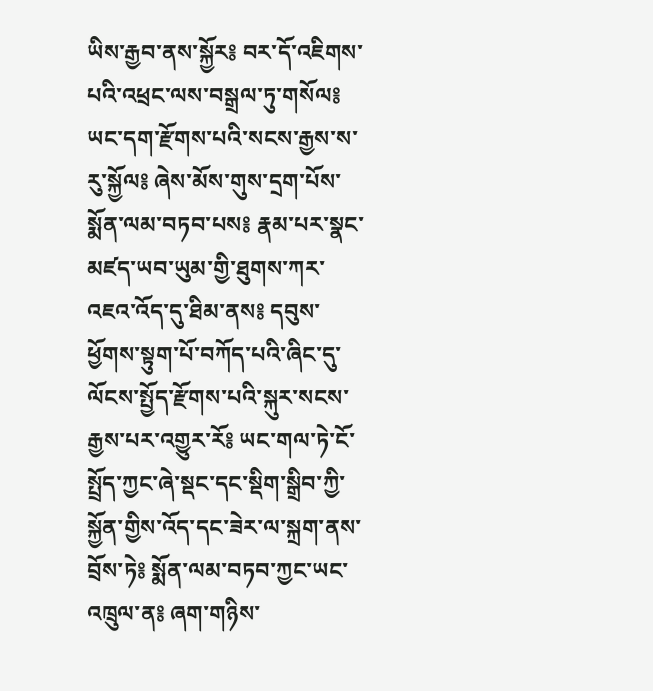ཡིས་རྒྱབ་ནས་སྐྱོར༔ བར་དོ་འཇིགས་པའི་འཕྲང་ལས་བསྒྲལ་ཏུ་གསོལ༔ ཡང་དག་རྫོགས་པའི་སངས་རྒྱས་ས་རུ་སྐྱོལ༔ ཞེས་མོས་གུས་དྲག་པོས་སྨོན་ལམ་བཏབ་པས༔ རྣམ་པར་སྣང་མཛད་ཡབ་ཡུམ་གྱི་ཐུགས་ཀར་འཇའ་འོད་དུ་ཐིམ་ནས༔ དབུས་ཕྱོགས་སྟུག་པོ་བཀོད་པའི་ཞིང་དུ་ལོངས་སྤྱོད་རྫོགས་པའི་སྐུར་སངས་རྒྱས་པར་འགྱུར་རོ༔ ཡང་གལ་ཏེ་ངོ་སྤྲོད་ཀྱང་ཞེ་སྡང་དང་སྡིག་སྒྲིབ་ཀྱི་སྐྱོན་གྱིས་འོད་དང་ཟེར་ལ་སྐྲག་ནས་བྲོས་ཏེ༔ སྨོན་ལམ་བཏབ་ཀྱང་ཡང་འཁྲུལ་ན༔ ཞག་གཉིས་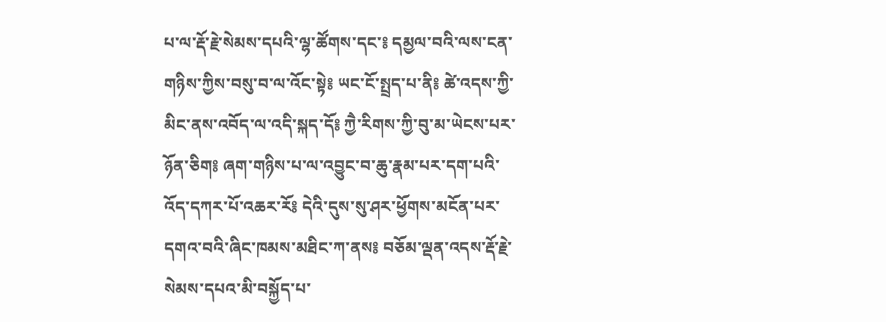པ་ལ་རྡོ་རྗེ་སེམས་དཔའི་ལྷ་ཚོགས་དང་༔ དམྱལ་བའི་ལས་ངན་གཉིས་ཀྱིས་བསུ་བ་ལ་འོང་སྟེ༔ ཡང་ངོ་སྤྲད་པ་ནི༔ ཚེ་འདས་ཀྱི་མིང་ནས་འབོད་ལ་འདི་སྐད་དོ༔ ཀྱཻ་རིགས་ཀྱི་བུ་མ་ཡེངས་པར་ཉོན་ཅིག༔ ཞག་གཉིས་པ་ལ་འབྱུང་བ་ཆུ་རྣམ་པར་དག་པའི་འོད་དཀར་པོ་འཆར་རོ༔ དེའི་དུས་སུ་ཤར་ཕྱོགས་མངོན་པར་དགའ་བའི་ཞིང་ཁམས་མཐིང་ཀ་ནས༔ བཅོམ་ལྡན་འདས་རྡོ་རྗེ་སེམས་དཔའ་མི་བསྐྱོད་པ་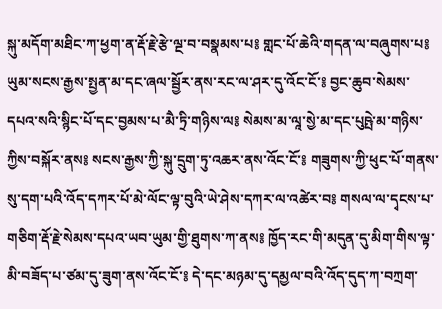སྐུ་མདོག་མཐིང་ཀ་ཕྱག་ན་རྡོ་རྗེ་རྩེ་ལྔ་བ་བསྣམས་པ༔ གླང་པོ་ཆེའི་གདན་ལ་བཞུགས་པ༔ ཡུམ་སངས་རྒྱས་སྤྱན་མ་དང་ཞལ་སྦྱོར་ནས་རང་ལ་ཤར་དུ་འོང་ངོ་༔ བྱང་ཆུབ་སེམས་དཔའ་སའི་སྙིང་པོ་དང་བྱམས་པ་མཻ་ཏྲི་གཉིས་ལ༔ སེམས་མ་ལཱ་སྱེ་མ་དང་པུཥྤེ་མ་གཉིས་ཀྱིས་བསྐོར་ནས༔ སངས་རྒྱས་ཀྱི་སྐུ་དྲུག་ཏུ་འཆར་ནས་འོང་ངོ་༔ གཟུགས་ཀྱི་ཕུང་པོ་གནས་སུ་དག་པའི་འོད་དཀར་པོ་མེ་ལོང་ལྟ་བུའི་ཡེ་ཤེས་དཀར་ལ་འཚེར་བ༔ གསལ་ལ་དྭངས་པ་གཅིག་རྡོ་རྗེ་སེམས་དཔའ་ཡབ་ཡུམ་གྱི་ཐུགས་ཀ་ནས༔ ཁྱོད་རང་གི་མདུན་དུ་མིག་གིས་ལྟ་མི་བཟོད་པ་ཙམ་དུ་ཟུག་ནས་འོང་ངོ་༔ དེ་དང་མཉམ་དུ་དམྱལ་བའི་འོད་དུད་ཀ་བཀྲག་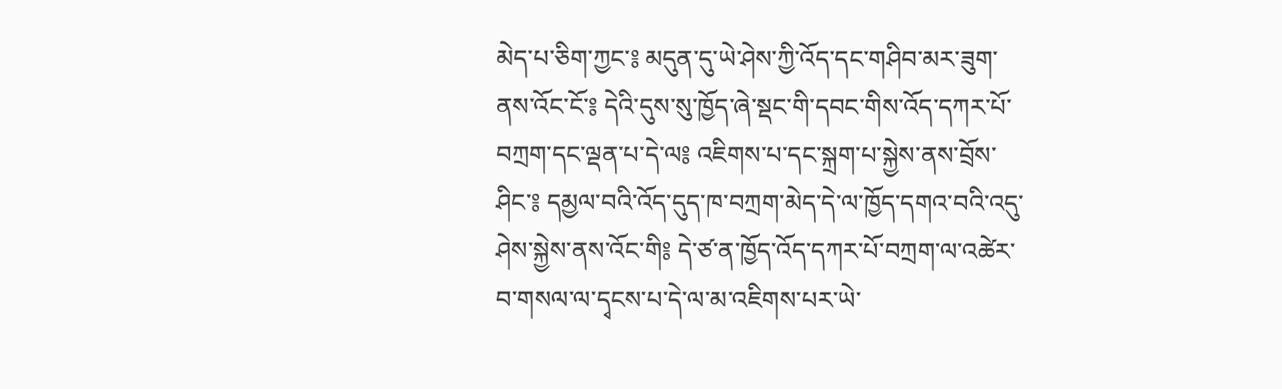མེད་པ་ཅིག་ཀྱང་༔ མདུན་དུ་ཡེ་ཤེས་ཀྱི་འོད་དང་གཤིབ་མར་ཟུག་ནས་འོང་ངོ་༔ དེའི་དུས་སུ་ཁྱོད་ཞེ་སྡང་གི་དབང་གིས་འོད་དཀར་པོ་བཀྲག་དང་ལྡན་པ་དེ་ལ༔ འཇིགས་པ་དང་སྐྲག་པ་སྐྱེས་ནས་བྲོས་ཤིང་༔ དམྱལ་བའི་འོད་དུད་ཁ་བཀྲག་མེད་དེ་ལ་ཁྱོད་དགའ་བའི་འདུ་ཤེས་སྐྱེས་ནས་འོང་གི༔ དེ་ཙ་ན་ཁྱོད་འོད་དཀར་པོ་བཀྲག་ལ་འཚེར་བ་གསལ་ལ་དྭངས་པ་དེ་ལ་མ་འཇིགས་པར་ཡེ་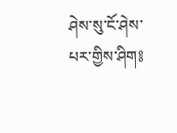ཤེས་སུ་ངོ་ཤེས་པར་གྱིས་ཤིག༔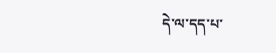དེ་ལ་དད་པ་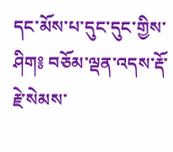དང་མོས་པ་དུང་དུང་གྱིས་ཤིག༔ བཅོམ་ལྡན་འདས་རྡོ་རྗེ་སེམས་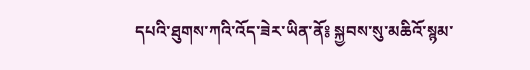དཔའི་ཐུགས་ཀའི་འོད་ཟེར་ཡིན་ནོ༔ སྐྱབས་སུ་མཆིའོ་སྙམ་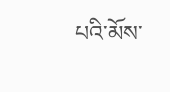པའི་མོས་